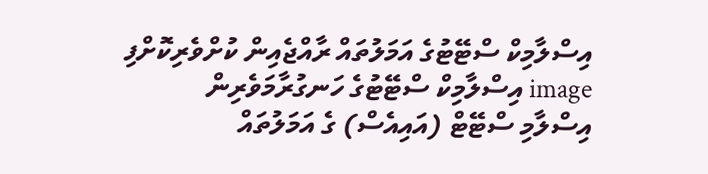އިސްލާމިކް ސްޓޭޓުގެ އަމަލުތައް ރާއްޖެއިން ކުށްވެރިކޮށްފި
image އިސްލާމިކް ސްޓޭޓުގެ ހަނގުރާމަވެރިން
އިސްލާމި ސްޓޭޓް (އައިއެސް) ގެ އަމަލުތައް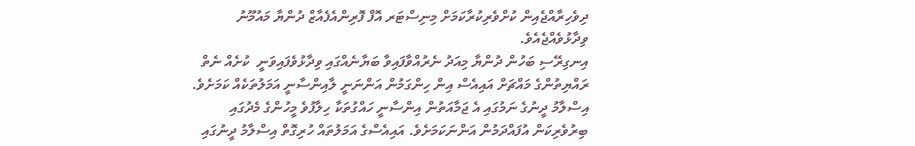ދިވެހިރާއްޖެއިން ކުށްވެރިކުރާކަމަށް މިނިސްޓަރ އޮފް ފޮރިންއެފެއާޒް ދުންޔާ މައުމޫނު ވިދާޅުވެއްޖެއެވެ.
އިނގިރޭސި ބަހުން ދުންޔާ މިއަދު ނެރުއްވާފައިވާ ބަޔާނެއްގައި ވިދާޅުވެފައިވަނީ  ކުށެއް ނެތް ރައްޔިތުންގެ މައްޗަށް އައިއެސް އިން ހިންގަމުން އަންނަނީ ލާއިންސާނީ އަމަލުތަކެއް ކަމަށެވެ. އިސްލާމު ދީނުގެ ނަމުގައި އެ ޖަމާއަތުން އިންސާނީ ހައްގުތަކާ ހިލާފުވެ މީހުންގެ މެދުގައި ބިރުވެރިކަން އުފައްދަމުން އަންނަކަމަށެވެ. އައިއެސްގެ އަމަލުތައް ހުރިގޮތް އިސްލާމު ދީނުގައި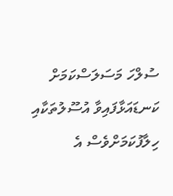ސުލްހަ މަސަލަސްކަމަށް ކަނޑައަޅާފައިވާ އުސޫލުތަކާއި ހިލާފުކަމަށްވެސް އެ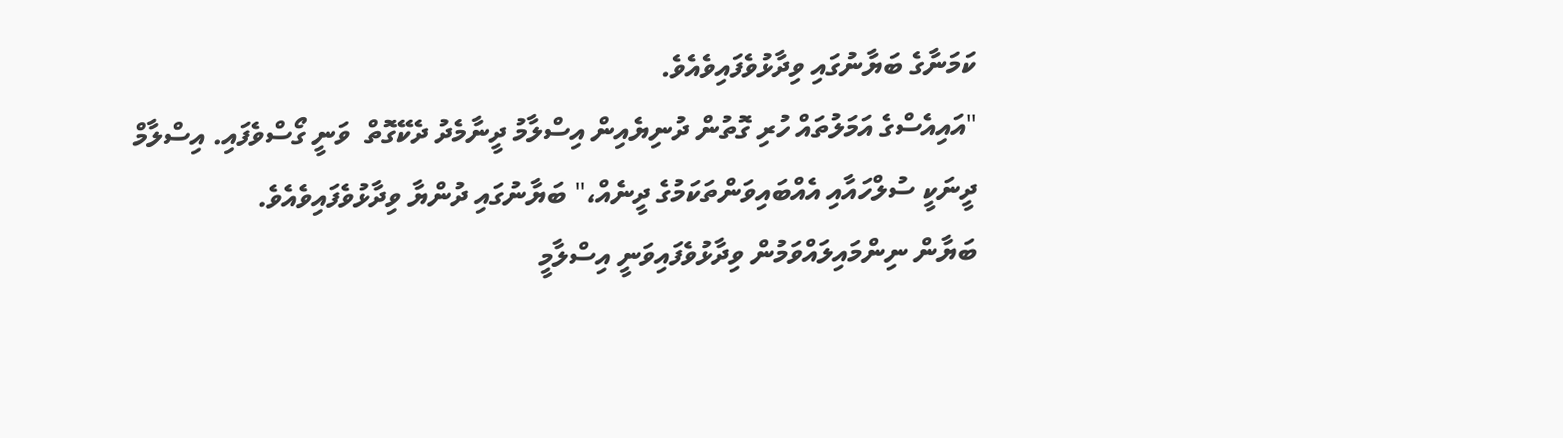ކަމަނާގެ ބަޔާނުގައި ވިދާޅުވެފައިވެއެވެ.
"އައިއެސްގެ އަމަލުތައް ހުރި ގޮތުން ދުނިޔެއިން އިސްލާމު ދީނާމެދު ދެކޭގޮތް  ވަނީ ގޯސްވެފައި. އިސްލާމް ދީނަކީ ސުލްހައާއި އެއްބައިވަންތަކަމުގެ ދީނެއް،" ބަޔާނުގައި ދުންޔާ ވިދާޅުވެފައިވެއެވެ.
ބަޔާން ނިންމައިލައްވަމުން ވިދާޅުވެފައިވަނީ އިސްލާމީ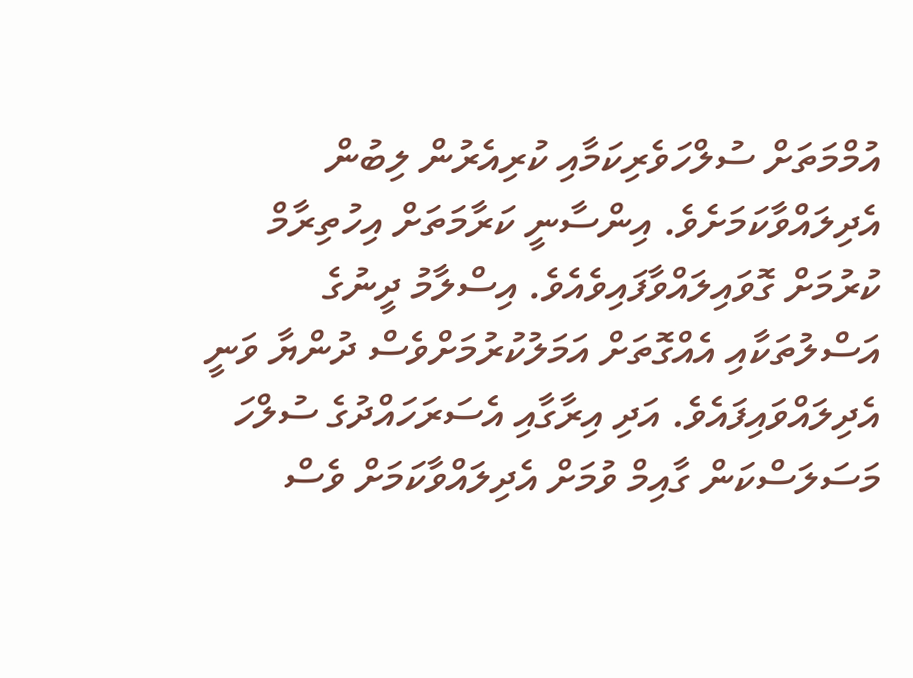އުމްމަތަށް ސުލްހަވެރިކަމާއި ކުރިއެރުން ލިބުން އެދިލައްވާކަމަށެވެ. އިންސާނީ ކަރާމަތަށް އިހުތިރާމް ކުރުމަށް ގޮވައިލައްވާފައިވެއެވެ. އިސްލާމު ދީނުގެ އަސްލުތަކާއި އެއްގޮތަށް އަމަލުކުރުމަށްވެސް ދުންޔާ ވަނީ އެދިލައްވައިފައެވެ. އަދި އިރާގާއި އެސަރަހައްދުގެ ސުލްހަ މަސަލަސްކަން ގާއިމް ވުމަށް އެދިލައްވާކަމަށް ވެސް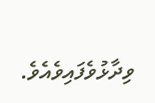ވިދާޅުވެފައިވެއެވެ.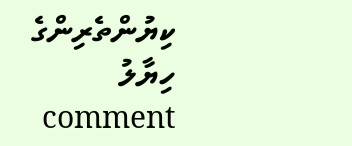ކިޔުންތެރިންގެ ހިޔާލު comment